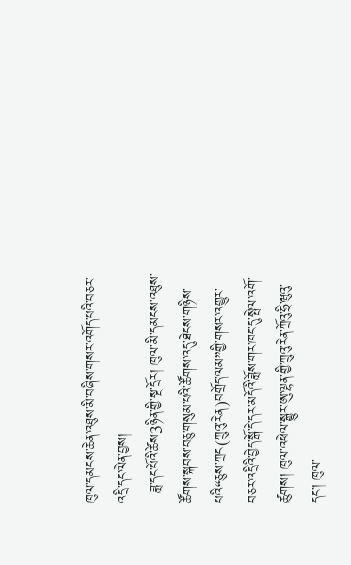ཁུལ་དམངས་ཆེན་འཐུས་མི་བཞིས་གསར་འགོད་པའི་བཅར་འདྲི་དང་ལེན་བྱས།
  ཟླ་དང་པོའི་ཚེས3ཉིན་གྱི་སྔ་དྲོར། ཁུལ་མི་དམངས་འཐུས་ཚོགས་སྐབས་བཅུ་གསུམ་པའི་ཚོགས་འདུ་ཐེངས་གཉིས་པའི“ཅུས་ཀྲང(ཀྲུའུ་རེན)བགྲོད་ལམ”གྱི་གསར་འགྱུར་བཅར་འདྲིའི་བྱེད་སྒོ་དེ་དར་མདོའི་ཟློས་གར་ཁང་དུ་སྤེལ་འགོ་ཚུགས། ཁུལ་འཕེལ་སྒྱུར་ཨུ་ལྷན་གྱི་ཀྲུའུ་རེན་ཀྲོའུ་ཧྲི་ཝུའུ་དང་། ཁུལ་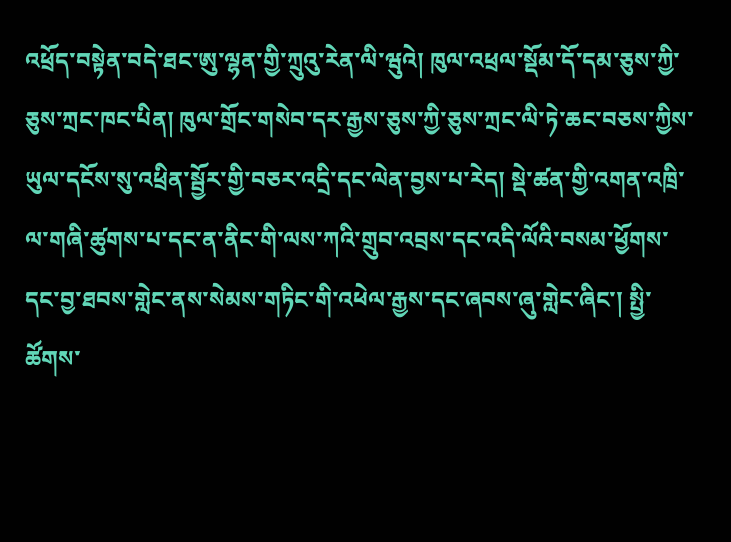འཕྲོད་བསྟེན་བདེ་ཐང་ཨུ་ལྷན་གྱི་ཀྲུའུ་རེན་ལི་ཝུའེ། ཁུལ་འཕྲལ་སྡོམ་དོ་དམ་ཅུས་ཀྱི་ཅུས་ཀྲང་ཁང་པིན། ཁུལ་གྲོང་གསེབ་དར་རྒྱས་ཅུས་ཀྱི་ཅུས་ཀྲང་ལི་ཏེ་ཆང་བཅས་ཀྱིས་ཡུལ་དངོས་སུ་འཕྲིན་སྦྱོར་གྱི་བཅར་འདྲི་དང་ལེན་བྱས་པ་རེད། སྡེ་ཚན་གྱི་འགན་འཁྲི་ལ་གཞི་ཚུགས་པ་དང་ན་ནིང་གི་ལས་ཀའི་གྲུབ་འབྲས་དང་འདི་ལོའི་བསམ་ཕྱོགས་དང་བྱ་ཐབས་གླེང་ནས་སེམས་གཏིང་གི་འཕེལ་རྒྱས་དང་ཞབས་ཞུ་གླེང་ཞིང་། སྤྱི་ཚོགས་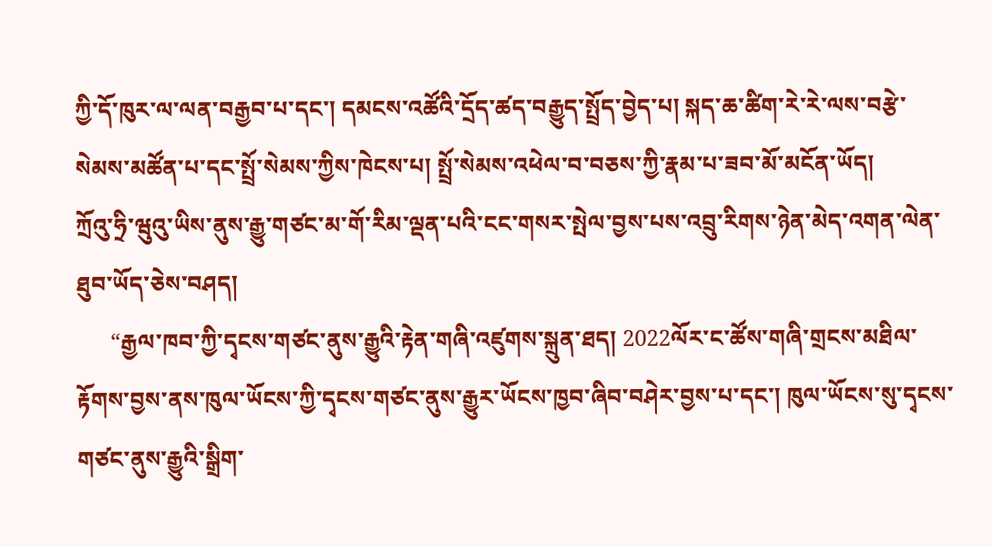ཀྱི་དོ་ཁུར་ལ་ལན་བརྒྱབ་པ་དང་། དམངས་འཚོའི་དྲོད་ཚད་བརྒྱུད་སྤྲོད་བྱེད་པ། སྐད་ཆ་ཚིག་རེ་རེ་ལས་བརྩེ་སེམས་མཚོན་པ་དང་སྤྲོ་སེམས་ཀྱིས་ཁེངས་པ། སྤྲོ་སེམས་འཕེལ་བ་བཅས་ཀྱི་རྣམ་པ་ཟབ་མོ་མངོན་ཡོད།
ཀྲོའུ་ཧྲི་ཝུའུ་ཡིས་ནུས་རྒྱུ་གཙང་མ་གོ་རིམ་ལྡན་པའི་ངང་གསར་སྤེལ་བྱས་པས་འབྲུ་རིགས་ཉེན་མེད་འགན་ལེན་ཐུབ་ཡོད་ཅེས་བཤད།
      “རྒྱལ་ཁབ་ཀྱི་དྭངས་གཙང་ནུས་རྒྱུའི་རྟེན་གཞི་འཛུགས་སྐྲུན་ཐད། 2022ལོར་ང་ཚོས་གཞི་གྲངས་མཐིལ་རྟོགས་བྱས་ནས་ཁུལ་ཡོངས་ཀྱི་དྭངས་གཙང་ནུས་རྒྱུར་ཡོངས་ཁྱབ་ཞིབ་བཤེར་བྱས་པ་དང་། ཁུལ་ཡོངས་སུ་དྭངས་གཙང་ནུས་རྒྱུའི་སྒྲིག་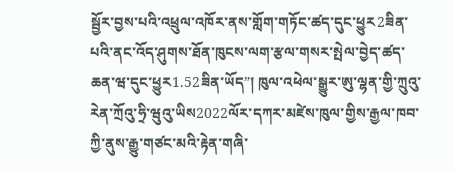སྦྱོར་བྱས་པའི་འཕྲུལ་འཁོར་ནས་གློག་གཏོང་ཚད་དུང་ཕྱུར2ཟིན་པའི་ནང་འོད་ཤུགས་ཐོན་ཁུངས་ལག་རྩལ་གསར་སྤེལ་བྱེད་ཚད་ཆན་ཝ་དུང་ཕྱུར1.52ཟིན་ཡོད”། ཁུལ་འཕེལ་སྒྱུར་ཨུ་ལྷན་གྱི་ཀྲུའུ་རེན་ཀྲོའུ་ཧྲི་ཝུའུ་ཡིས2022ལོར་དཀར་མཛེས་ཁུལ་གྱིས་རྒྱལ་ཁབ་ཀྱི་ནུས་རྒྱུ་གཙང་མའི་རྟེན་གཞི་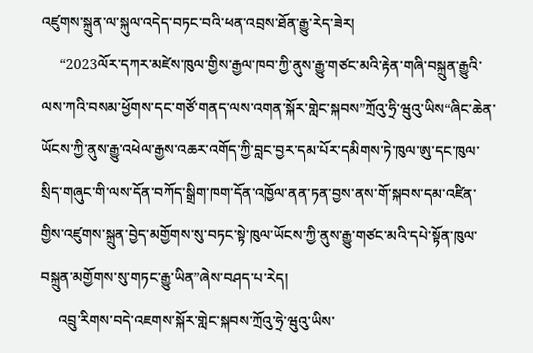འཛུགས་སྐྲུན་ལ་སྐུལ་འདེད་བཏང་བའི་ཕན་འབྲས་ཐོན་རྒྱུ་རེད་ཟེར།
     “2023ལོར་དཀར་མཛེས་ཁུལ་གྱིས་རྒྱལ་ཁབ་ཀྱི་ནུས་རྒྱུ་གཙང་མའི་རྟེན་གཞི་བསྐྲུན་རྒྱུའི་ལས་ཀའི་བསམ་ཕྱོགས་དང་གཙོ་གནད་ལས་འགན་སྐོར་གླེང་སྐབས”ཀྲོའུ་ཧྲི་ཝུའུ་ཡིས“ཞིང་ཆེན་ཡོངས་ཀྱི་ནུས་རྒྱུ་འཕེལ་རྒྱས་འཆར་འགོད་ཀྱི་བླང་བྱར་དམ་པོར་དམིགས་ཏེ་ཁུལ་ཨུ་དང་ཁུལ་སྲིད་གཞུང་གི་ལས་དོན་བཀོད་སྒྲིག་ཁག་དོན་འཁྱོལ་ནན་ཏན་བྱས་ནས་གོ་སྐབས་དམ་འཛིན་གྱིས་འཛུགས་སྐྲུན་བྱེད་མགྱོགས་སུ་བཏང་སྟེ་ཁུལ་ཡོངས་ཀྱི་ནུས་རྒྱུ་གཙང་མའི་དཔེ་སྟོན་ཁུལ་བསྐྲུན་མགྱོགས་སུ་གཏང་རྒྱུ་ཡིན”ཞེས་བཤད་པ་རེད།
     འབྲུ་རིགས་བདེ་འཇགས་སྐོར་གླེང་སྐབས་ཀྲོའུ་ཧྲེ་ཝུའུ་ཡིས་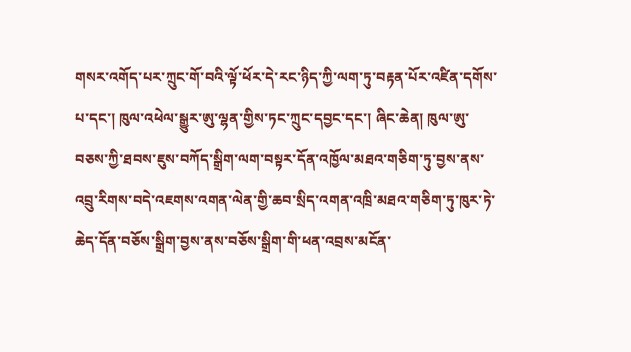གསར་འགོད་པར་ཀྲུང་གོ་བའི་ལྟོ་ཕོར་དེ་རང་ཉིད་ཀྱི་ལག་ཏུ་བརྟན་པོར་འཛིན་དགོས་པ་དང་། ཁུལ་འཕེལ་སྒྱུར་ཨུ་ལྷན་གྱིས་ཏང་ཀྲུང་དབྱང་དང་། ཞིང་ཆེན། ཁུལ་ཨུ་བཅས་ཀྱི་ཐབས་ཇུས་བཀོད་སྒྲིག་ལག་བསྟར་དོན་འཁྱོལ་མཐའ་གཅིག་ཏུ་བྱས་ནས་འབྲུ་རིགས་བདེ་འཇགས་འགན་ལེན་གྱི་ཆབ་སྲིད་འགན་འཁྲི་མཐའ་གཅིག་ཏུ་ཁུར་ཏེ་ཆེད་དོན་བཅོས་སྒྲིག་བྱས་ནས་བཅོས་སྒྲིག་གི་ཕན་འབྲས་མངོན་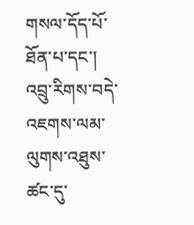གསལ་དོད་པོ་ཐོན་པ་དང་། འབྲུ་རིགས་བདེ་འཇགས་ལམ་ལུགས་འཐུས་ཚང་དུ་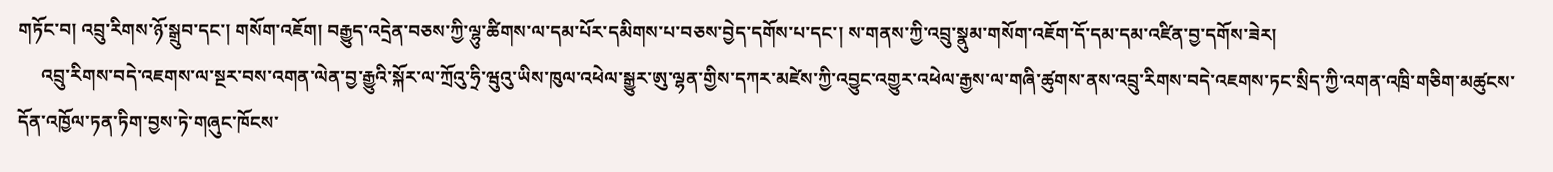གཏོང་བ། འབྲུ་རིགས་ཉོ་སྒྲུབ་དང་། གསོག་འཇོག། བརྒྱུད་འདྲེན་བཅས་ཀྱི་ལྷུ་ཚིགས་ལ་དམ་པོར་དམིགས་པ་བཅས་བྱེད་དགོས་པ་དང་། ས་གནས་ཀྱི་འབྲུ་སྣུམ་གསོག་འཇོག་དོ་དམ་དམ་འཛིན་བྱ་དགོས་ཟེར།
     འབྲུ་རིགས་བདེ་འཇགས་ལ་སྔར་བས་འགན་ལེན་བྱ་རྒྱུའི་སྐོར་ལ་ཀྲོའུ་ཧྲི་ཝུའུ་ཡིས་ཁུལ་འཕེལ་སྒྱུར་ཨུ་ལྷན་གྱིས་དཀར་མཛེས་ཀྱི་འབྱུང་འགྱུར་འཕེལ་རྒྱས་ལ་གཞི་ཚུགས་ནས་འབྲུ་རིགས་བདེ་འཇགས་ཏང་སྲིད་ཀྱི་འགན་འཁྲི་གཅིག་མཚུངས་དོན་འཁྱོལ་ཏན་ཏིག་བྱས་ཏེ་གཞུང་ཁོངས་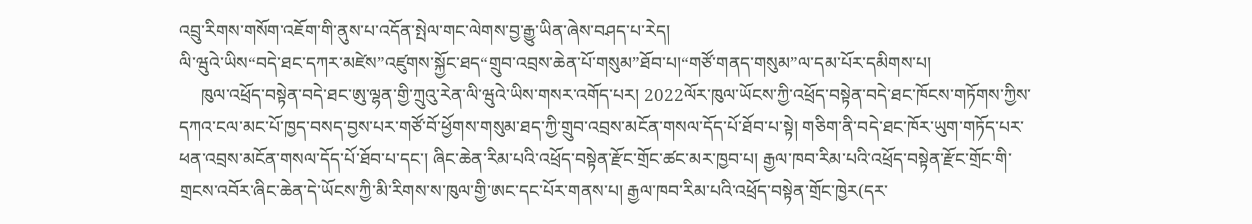འབྲུ་རིགས་གསོག་འཇོག་གི་ནུས་པ་འདོན་སྤེལ་གང་ལེགས་བྱ་རྒྱུ་ཡིན་ཞེས་བཤད་པ་རེད།
ལི་ཝུའེ་ཡིས“བདེ་ཐང་དཀར་མཛེས”འཛུགས་སྐྱོང་ཐད“གྲུབ་འབྲས་ཆེན་པོ་གསུམ”ཐོབ་པ།“གཙོ་གནད་གསུམ”ལ་དམ་པོར་དམིགས་པ།
     ཁུལ་འཕྲོད་བསྟེན་བདེ་ཐང་ཨུ་ལྷན་གྱི་ཀྲུའུ་རེན་ལི་ཝུའེ་ཡིས་གསར་འགོད་པར། 2022ལོར་ཁུལ་ཡོངས་ཀྱི་འཕྲོད་བསྟེན་བདེ་ཐང་ཁོངས་གཏོགས་ཀྱིས་དཀའ་ངལ་མང་པོ་ཁྱད་བསད་བྱས་པར་གཙོ་བོ་ཕྱོགས་གསུམ་ཐད་ཀྱི་གྲུབ་འབྲས་མངོན་གསལ་དོད་པོ་ཐོབ་པ་སྟེ། གཅིག་ནི་བདེ་ཐང་ཁོར་ཡུག་གཏོད་པར་ཕན་འབྲས་མངོན་གསལ་དོད་པོ་ཐོབ་པ་དང་། ཞིང་ཆེན་རིམ་པའི་འཕྲོད་བསྟེན་རྫོང་གྲོང་ཚང་མར་ཁྱབ་པ། རྒྱལ་ཁབ་རིམ་པའི་འཕྲོད་བསྟེན་རྫོང་གྲོང་གི་གྲངས་འབོར་ཞིང་ཆེན་དེ་ཡོངས་ཀྱི་མི་རིགས་ས་ཁུལ་གྱི་ཨང་དང་པོར་གནས་པ། རྒྱལ་ཁབ་རིམ་པའི་འཕྲོད་བསྟེན་གྲོང་ཁྱེར(དར་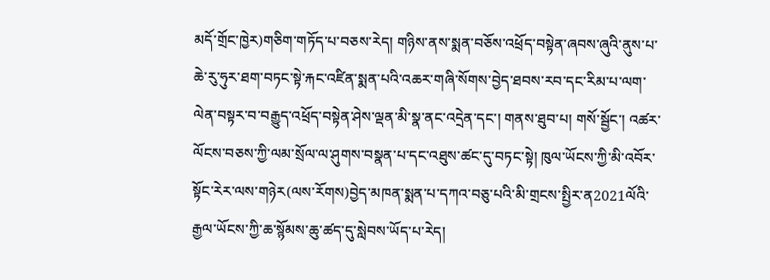མདོ་གྲོང་ཁྱེར)གཅིག་གཏོད་པ་བཅས་རེད། གཉིས་ནས་སྨན་བཅོས་འཕྲོད་བསྟེན་ཞབས་ཞུའི་ནུས་པ་ཆེ་རུ་ཧུར་ཐག་བཏང་སྟེ་རྐང་འཛིན་སྨན་པའི་འཆར་གཞི་སོགས་བྱེད་ཐབས་རབ་དང་རིམ་པ་ལག་ལེན་བསྟར་བ་བརྒྱུད་འཕྲོད་བསྟེན་ཤེས་ལྡན་མི་སྣ་ནང་འདྲེན་དང་། གནས་ཐུབ་པ། གསོ་སྦྱོང་། འཚར་ལོངས་བཅས་ཀྱི་ལམ་སྲོལ་ལ་ཤུགས་བསྣན་པ་དང་འཐུས་ཚང་དུ་བཏང་སྟེ། ཁུལ་ཡོངས་ཀྱི་མི་འབོར་སྟོང་རེར་ལས་གཉེར(ལས་རོགས)བྱེད་མཁན་སྨན་པ་དཀའ་བཅུ་པའི་མི་གྲངས་སྤྱིར་ན2021ལོའི་རྒྱལ་ཡོངས་ཀྱི་ཆ་སྙོམས་ཆུ་ཚད་དུ་སླེབས་ཡོད་པ་རེད།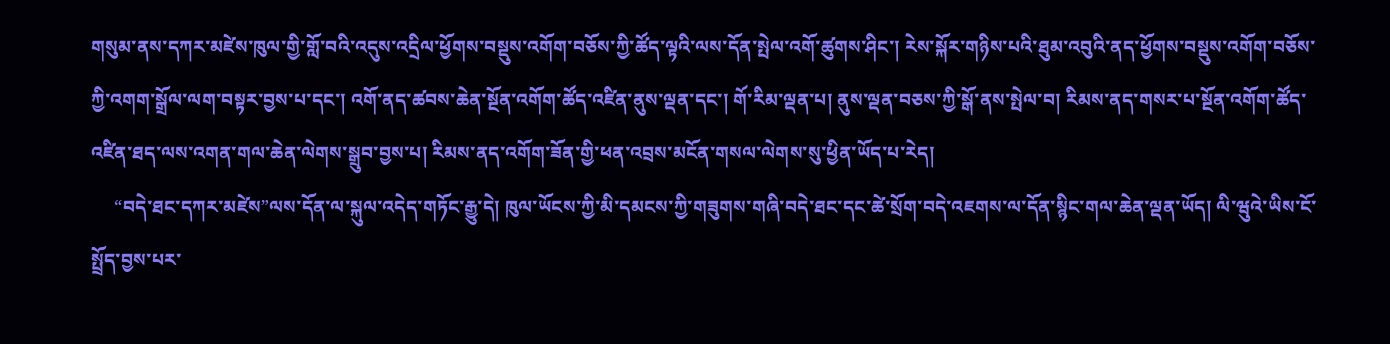གསུམ་ནས་དཀར་མཛེས་ཁུལ་གྱི་གློ་བའི་འདུས་འདྲིལ་ཕྱོགས་བསྡུས་འགོག་བཅོས་ཀྱི་ཚོད་ལྟའི་ལས་དོན་སྤེལ་འགོ་ཚུགས་ཤིང་། རེས་སྐོར་གཉིས་པའི་ཐུམ་འབུའི་ནད་ཕྱོགས་བསྡུས་འགོག་བཅོས་ཀྱི་འགག་སྒྲོལ་ལག་བསྟར་བྱས་པ་དང་། འགོ་ནད་ཚབས་ཆེན་སྔོན་འགོག་ཚོད་འཛིན་ནུས་ལྡན་དང་། གོ་རིམ་ལྡན་པ། ནུས་ལྡན་བཅས་ཀྱི་སྒོ་ནས་སྤེལ་བ། རིམས་ནད་གསར་པ་སྔོན་འགོག་ཚོད་འཛིན་ཐད་ལས་འགན་གལ་ཆེན་ལེགས་སྒྲུབ་བྱས་པ། རིམས་ནད་འགོག་ཟོན་གྱི་ཕན་འབྲས་མངོན་གསལ་ལེགས་སུ་ཕྱིན་ཡོད་པ་རེད།
     “བདེ་ཐང་དཀར་མཛེས”ལས་དོན་ལ་སྐུལ་འདེད་གཏོང་རྒྱུ་དེ། ཁུལ་ཡོངས་ཀྱི་མི་དམངས་ཀྱི་གཟུགས་གཞི་བདེ་ཐང་དང་ཚེ་སྲོག་བདེ་འཇགས་ལ་དོན་སྙིང་གལ་ཆེན་ལྡན་ཡོད། ལི་ཝུའེ་ཡིས་ངོ་སྤྲོད་བྱས་པར་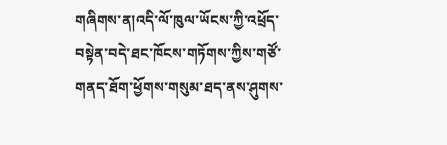གཞིགས་ན།འདི་ལོ་ཁུལ་ཡོངས་ཀྱི་འཕྲོད་བསྟེན་བདེ་ཐང་ཁོངས་གཏོགས་ཀྱིས་གཙོ་གནད་ཐོག་ཕྱོགས་གསུམ་ཐད་ནས་ཤུགས་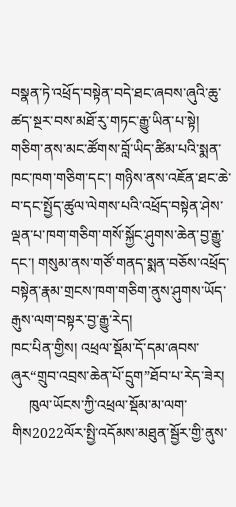བསྣན་ཏེ་འཕྲོད་བསྟེན་བདེ་ཐང་ཞབས་ཞུའི་ཆུ་ཚད་སྔར་བས་མཐོ་རུ་གཏང་རྒྱུ་ཡིན་པ་སྟེ། གཅིག་ནས་མང་ཚོགས་བློ་ཡིད་ཚིམ་པའི་སྨན་ཁང་ཁག་གཅིག་དང་། གཉིས་ནས་འཇོན་ཐང་ཆེ་བ་དང་སྤྱོད་ཚུལ་ལེགས་པའི་འཕྲོད་བསྟེན་ཤེས་ལྡན་པ་ཁག་གཅིག་གསོ་སྐྱོང་ཤུགས་ཆེན་བྱ་རྒྱུ་དང་། གསུམ་ནས་གཙོ་གནད་སྨན་བཅོས་འཕྲོད་བསྟེན་རྣམ་གྲངས་ཁག་གཅིག་ནུས་ཤུགས་ཡོད་རྒུས་ལག་བསྟར་བྱ་རྒྱུ་རེད།
ཁང་པིན་གྱིས། འཕྲལ་སྡོམ་དོ་དམ་ཞབས་ཞུར“གྲུབ་འབྲས་ཆེན་པོ་དྲུག”ཐོབ་པ་རེད་ཟེར།
     ཁུལ་ཡོངས་ཀྱི་འཕྲལ་སྡོམ་མ་ལག་གིས2022ལོར་སྤྱི་འདོམས་མཐུན་སྦྱོར་གྱི་ནུས་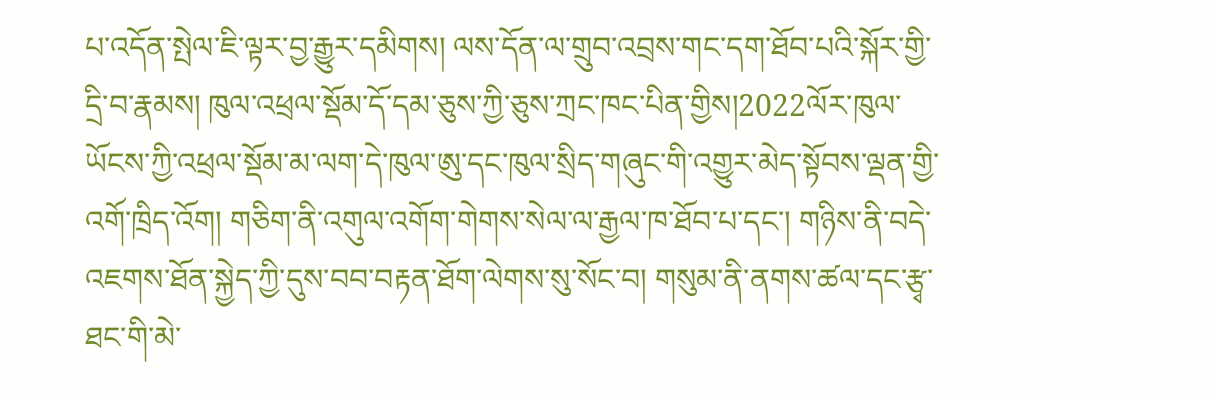པ་འདོན་སྤེལ་ཇི་ལྟར་བྱ་རྒྱུར་དམིགས། ལས་དོན་ལ་གྲུབ་འབྲས་གང་དག་ཐོབ་པའི་སྐོར་གྱི་དྲི་བ་རྣམས། ཁུལ་འཕྲལ་སྡོམ་དོ་དམ་ཅུས་ཀྱི་ཅུས་ཀྲང་ཁང་པིན་གྱིས།2022ལོར་ཁུལ་ཡོངས་ཀྱི་འཕྲལ་སྡོམ་མ་ལག་དེ་ཁུལ་ཨུ་དང་ཁུལ་སྲིད་གཞུང་གི་འགྱུར་མེད་སྟོབས་ལྡན་གྱི་འགོ་ཁྲིད་འོག། གཅིག་ནི་འགུལ་འགོག་གེགས་སེལ་ལ་རྒྱལ་ཁ་ཐོབ་པ་དང་། གཉིས་ནི་བདེ་འཇགས་ཐོན་སྐྱེད་ཀྱི་དུས་བབ་བརྟན་ཐོག་ལེགས་སུ་སོང་བ། གསུམ་ནི་ནགས་ཚལ་དང་རྩྭ་ཐང་གི་མེ་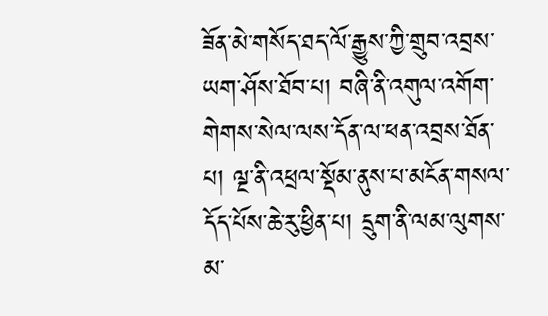ཟོན་མེ་གསོད་ཐད་ལོ་རྒྱུས་ཀྱི་གྲུབ་འབྲས་ཡག་ཤོས་ཐོབ་པ། བཞི་ནི་འགུལ་འགོག་གེགས་སེལ་ལས་དོན་ལ་ཕན་འབྲས་ཐོན་པ། ལྔ་ནི་འཕྲལ་སྡོམ་ནུས་པ་མངོན་གསལ་དོད་པོས་ཆེ་རུ་ཕྱིན་པ། དྲུག་ནི་ལམ་ལུགས་མ་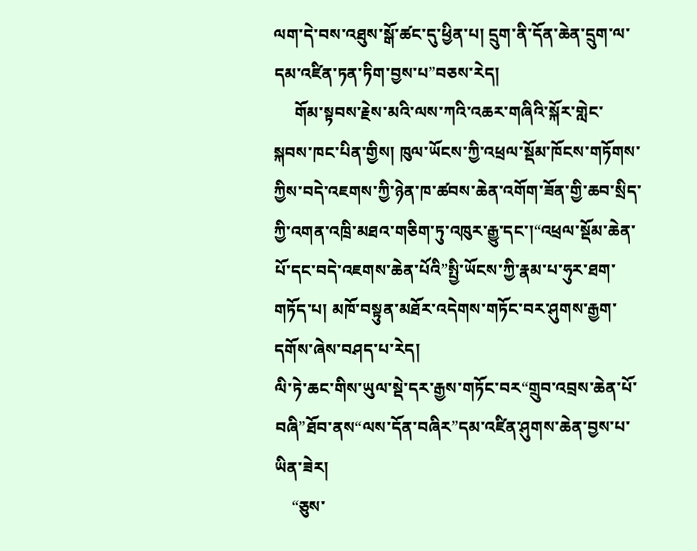ལག་དེ་བས་འཐུས་སྒོ་ཚང་དུ་ཕྱིན་པ། དྲུག་ནི་དོན་ཆེན་དྲུག་ལ་དམ་འཛིན་ཏན་ཏིག་བྱས་པ”བཅས་རེད།
     གོམ་སྟབས་རྗེས་མའི་ལས་ཀའི་འཆར་གཞིའི་སྐོར་གླེང་སྐབས་ཁང་པིན་གྱིས། ཁུལ་ཡོངས་ཀྱི་འཕྲལ་སྡོམ་ཁོངས་གཏོགས་ཀྱིས་བདེ་འཇགས་ཀྱི་ཉེན་ཁ་ཚབས་ཆེན་འགོག་ཟོན་གྱི་ཆབ་སྲིད་ཀྱི་འགན་འཁྲི་མཐའ་གཅིག་ཏུ་འཁུར་རྒྱུ་དང་།“འཕྲལ་སྡོམ་ཆེན་པོ་དང་བདེ་འཇགས་ཆེན་པོའི”སྤྱི་ཡོངས་ཀྱི་རྣམ་པ་ཧུར་ཐག་གཏོད་པ། མཁོ་བསྟུན་མཐོར་འདེགས་གཏོང་བར་ཤུགས་རྒྱག་དགོས་ཞེས་བཤད་པ་རེད།
ལི་ཏེ་ཆང་གིས་ཡུལ་སྡེ་དར་རྒྱས་གཏོང་བར“གྲུབ་འབྲས་ཆེན་པོ་བཞི”ཐོབ་ནས“ལས་དོན་བཞིར”དམ་འཛིན་ཤུགས་ཆེན་བྱས་པ་ཡིན་ཟེར།
    “ཅུས་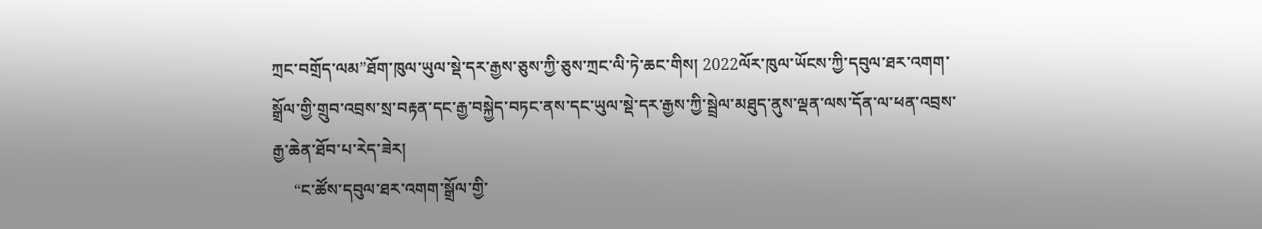ཀྲང་བགྲོད་ལམ”ཐོག་ཁུལ་ཡུལ་སྡེ་དར་རྒྱས་ཅུས་ཀྱི་ཅུས་ཀྲང་ལི་ཏེ་ཆང་གིས། 2022ལོར་ཁུལ་ཡོངས་ཀྱི་དབུལ་ཐར་འགག་སྒྲོལ་གྱི་གྲུབ་འབྲས་སྲ་བརྟན་དང་རྒྱ་བསྐྱེད་བཏང་ནས་དང་ཡུལ་སྡེ་དར་རྒྱས་ཀྱི་སྦྲེལ་མཐུད་ནུས་ལྡན་ལས་དོན་ལ་ཕན་འབྲས་རྒྱ་ཆེན་ཐོབ་པ་རེད་ཟེར།
     “ང་ཚོས་དབུལ་ཐར་འགག་སྒྲོལ་གྱི་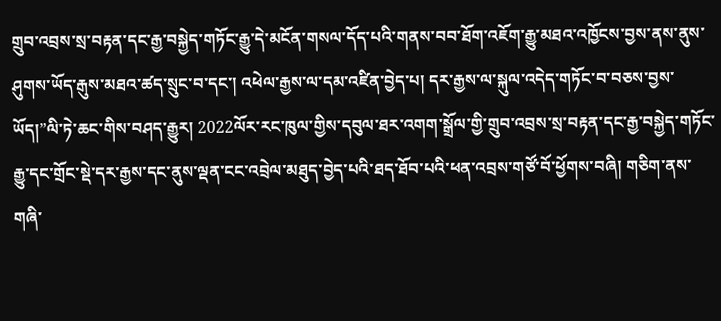གྲུབ་འབྲས་སྲ་བརྟན་དང་རྒྱ་བསྐྱེད་གཏོང་རྒྱུ་དེ་མངོན་གསལ་དོད་པའི་གནས་བབ་ཐོག་འཇོག་རྒྱུ་མཐའ་འཁྱོངས་བྱས་ནས་ནུས་ཤུགས་ཡོད་རྒུས་མཐའ་ཚད་སྲུང་བ་དང་། འཕེལ་རྒྱས་ལ་དམ་འཛིན་བྱེད་པ། དར་རྒྱས་ལ་སྐུལ་འདེད་གཏོང་བ་བཅས་བྱས་ཡོད།”ལི་ཏེ་ཆང་གིས་བཤད་རྒྱུར། 2022ལོར་རང་ཁུལ་གྱིས་དབུལ་ཐར་འགག་སྒྲོལ་གྱི་གྲུབ་འབྲས་སྲ་བརྟན་དང་རྒྱ་བསྐྱེད་གཏོང་རྒྱུ་དང་གྲོང་སྡེ་དར་རྒྱས་དང་ནུས་ལྡན་ངང་འབྲེལ་མཐུད་བྱེད་པའི་ཐད་ཐོབ་པའི་ཕན་འབྲས་གཙོ་བོ་ཕྱོགས་བཞི། གཅིག་ནས་གཞི་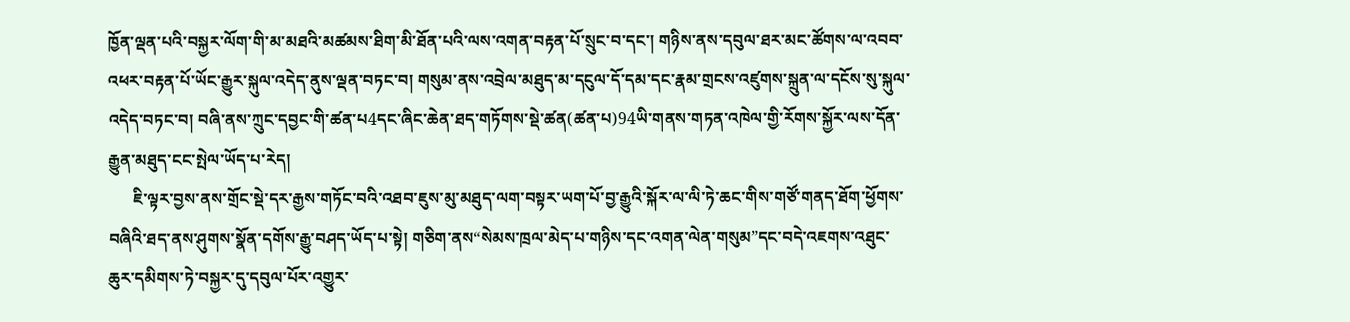ཁྱོན་ལྡན་པའི་བསྐྱར་ལོག་གི་མ་མཐའི་མཚམས་ཐིག་མི་ཐོན་པའི་ལས་འགན་བརྟན་པོ་སྲུང་བ་དང་། གཉིས་ནས་དབུལ་ཐར་མང་ཚོགས་ལ་འབབ་འཕར་བརྟན་པོ་ཡོང་རྒྱུར་སྐུལ་འདེད་ནུས་ལྡན་བཏང་བ། གསུམ་ནས་འབྲེལ་མཐུད་མ་དངུལ་དོ་དམ་དང་རྣམ་གྲངས་འཛུགས་སྐྲུན་ལ་དངོས་སུ་སྐུལ་འདེད་བཏང་བ། བཞི་ནས་ཀྲུང་དབྱང་གི་ཚན་པ4དང་ཞིང་ཆེན་ཐད་གཏོགས་སྡེ་ཚན(ཚན་པ)94ཡི་གནས་གཏན་འཁེལ་གྱི་རོགས་སྐྱོར་ལས་དོན་རྒྱུན་མཐུད་ངང་སྤེལ་ཡོད་པ་རེད།
      ཇི་ལྟར་བྱས་ནས་གྲོང་སྡེ་དར་རྒྱས་གཏོང་བའི་འཐབ་ཇུས་མུ་མཐུད་ལག་བསྟར་ཡག་པོ་བྱ་རྒྱུའི་སྐོར་ལ་ལི་ཏེ་ཆང་གིས་གཙོ་གནད་ཐོག་ཕྱོགས་བཞིའི་ཐད་ནས་ཤུགས་སྣོན་དགོས་རྒྱུ་བཤད་ཡོད་པ་སྟེ། གཅིག་ནས“སེམས་ཁྲལ་མེད་པ་གཉིས་དང་འགན་ལེན་གསུམ”དང་བདེ་འཇགས་འཐུང་ཆུར་དམིགས་ཏེ་བསྐྱར་དུ་དབུལ་པོར་འགྱུར་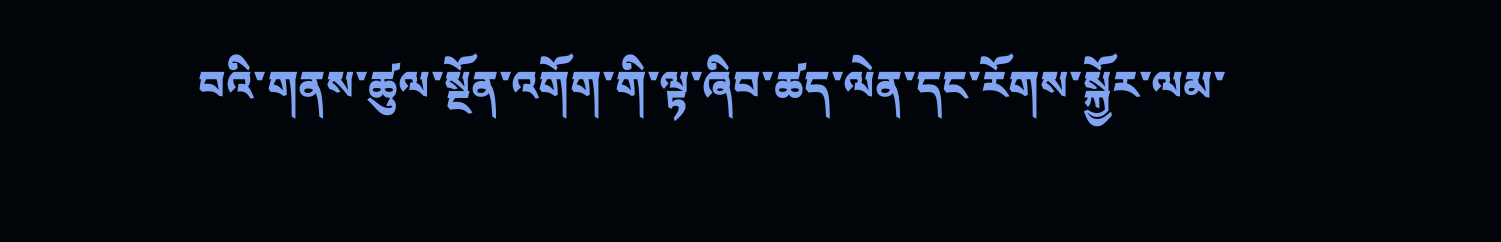བའི་གནས་ཚུལ་སྔོན་འགོག་གི་ལྟ་ཞིབ་ཚད་ལེན་དང་རོགས་སྐྱོར་ལམ་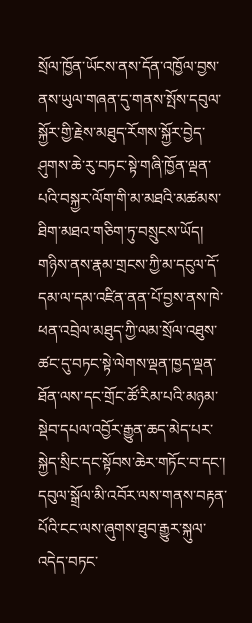སྲོལ་ཁྱོན་ཡོངས་ནས་དོན་འཁྱོལ་བྱས་ནས་ཡུལ་གཞན་དུ་གནས་སྤོས་དབུལ་སྐྱོར་གྱི་རྗེས་མཐུད་རོགས་སྐྱོར་བྱེད་ཤུགས་ཆེ་རུ་བཏང་སྟེ་གཞི་ཁྱོན་ལྡན་པའི་བསྐྱར་ལོག་གི་མ་མཐའི་མཚམས་ཐིག་མཐའ་གཅིག་ཏུ་བསྲུངས་ཡོད། གཉིས་ནས་རྣམ་གྲངས་ཀྱི་མ་དངུལ་དོ་དམ་ལ་དམ་འཛིན་ནན་པོ་བྱས་ནས་ཁེ་ཕན་འབྲེལ་མཐུད་ཀྱི་ལམ་སྲོལ་འཐུས་ཚང་དུ་བཏང་སྟེ་ལེགས་ལྡན་ཁྱད་ལྡན་ཐོན་ལས་དང་གྲོང་ཚོ་རིམ་པའི་མཉམ་སྡེབ་དཔལ་འབྱོར་རྒྱུན་ཆད་མེད་པར་སྐྱེད་སྲིང་དང་སྟོབས་ཆེར་གཏོང་བ་དང་། དབུལ་སྒྲོལ་མི་འབོར་ལས་གནས་བརྟན་པོའི་ངང་ལས་ཞུགས་ཐུབ་རྒྱུར་སྐུལ་འདེད་བཏང་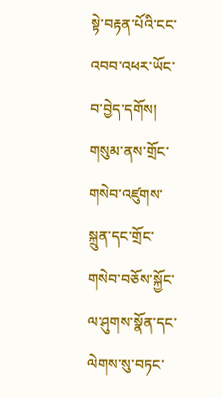སྟེ་བརྟན་པོའི་ངང་འབབ་འཕར་ཡོང་བ་བྱེད་དགོས། གསུམ་ནས་གྲོང་གསེབ་འཛུགས་སྐྲུན་དང་གྲོང་གསེབ་བཅོས་སྐྱོང་ལ་ཤུགས་སྣོན་དང་ལེགས་སུ་བཏང་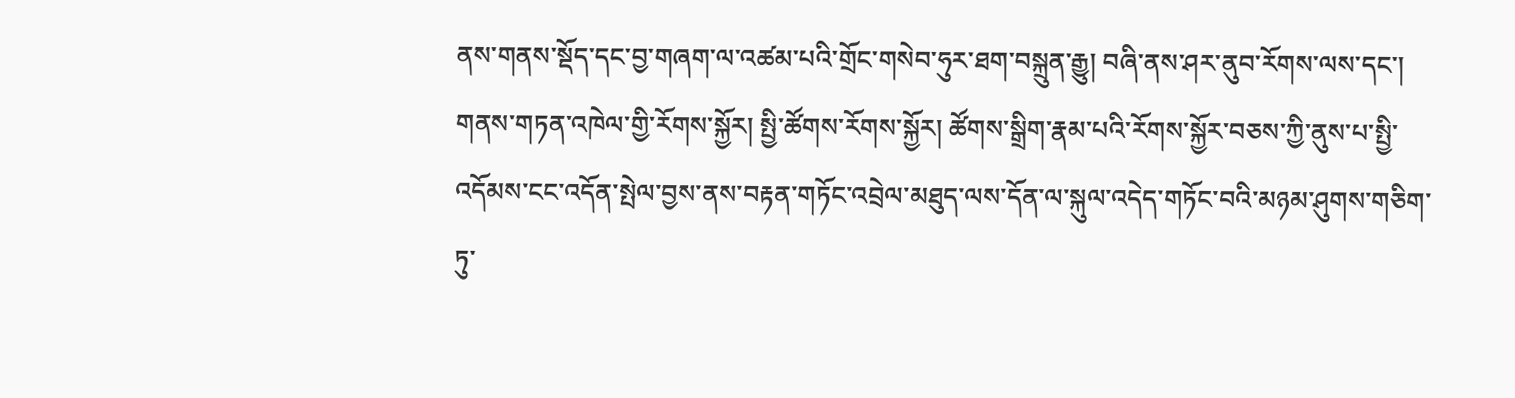ནས་གནས་སྡོད་དང་བྱ་གཞག་ལ་འཚམ་པའི་གྲོང་གསེབ་ཧུར་ཐག་བསྐྲུན་རྒྱུ། བཞི་ནས་ཤར་ནུབ་རོགས་ལས་དང་། གནས་གཏན་འཁེལ་གྱི་རོགས་སྐྱོར། སྤྱི་ཚོགས་རོགས་སྐྱོར། ཚོགས་སྒྲིག་རྣམ་པའི་རོགས་སྐྱོར་བཅས་ཀྱི་ནུས་པ་སྤྱི་འདོམས་ངང་འདོན་སྤེལ་བྱས་ནས་བརྟན་གཏོང་འབྲེལ་མཐུད་ལས་དོན་ལ་སྐུལ་འདེད་གཏོང་བའི་མཉམ་ཤུགས་གཅིག་ཏུ་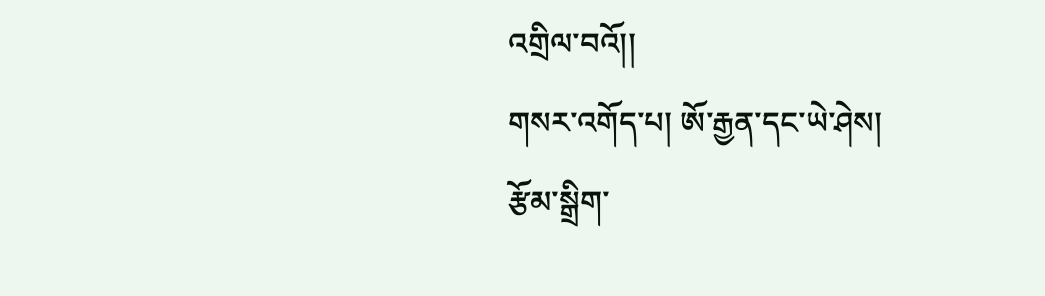འགྲིལ་བའོ།།
གསར་འགོད་པ། ཨོ་རྒྱན་དང་ཡེ་ཤེས།
རྩོམ་སྒྲིག་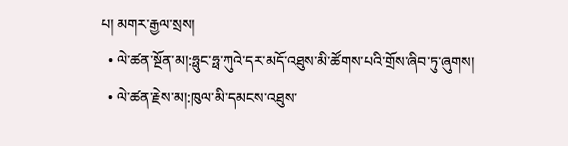པ། མགར་རྒྱལ་སྲས།
  • ལེ་ཚན་སྔོན་མ།:ཧྥུང་ཧྥ་ཀུའེ་དར་མདོ་འཐུས་མི་ཚོགས་པའི་གྲོས་ཞིབ་ཏུ་ཞུགས།
  • ལེ་ཚན་རྗེས་མ།:ཁུལ་མི་དམངས་འཐུས་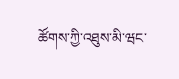ཚོགས་ཀྱི་འཐུས་མི་ཝང་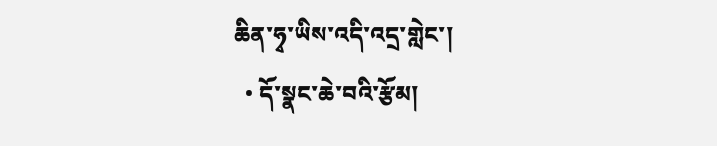ཆིན་ཧྭ་ཡིས་འདི་འདྲ་གླེང་།
  • དོ་སྣང་ཆེ་བའི་རྩོམ།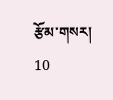རྩོམ་གསར། 10